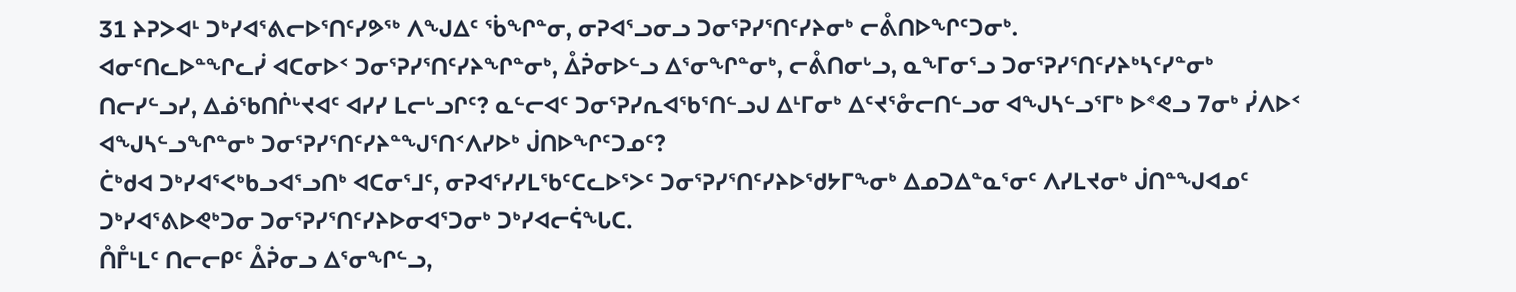31 ᔨᕈᐳᐊᒻ ᑐᒃᓯᐊᕐᕕᓕᐅᕐᑎᑦᓯᕗᖅ ᐱᖑᐃᑦ ᖄᖏᓐᓂ, ᓂᕈᐊᕐᓗᓂᓗ ᑐᓂᕐᕈᓯᕐᑎᑦᓯᔨᓂᒃ ᓕᕔᑎᐅᖏᑦᑐᓂᒃ.
ᐊᓂᑦᑎᓚᐅᓐᖏᓚᓰ ᐊᑕᓂᐅᑉ ᑐᓂᕐᕈᓯᕐᑎᑦᓯᔨᖏᓐᓂᒃ, ᐂᕉᓂᐅᓪᓗ ᐃᕐᓂᖏᓐᓂᒃ, ᓕᕔᑎᓂᒡᓗ, ᓇᖕᒥᓂᕐᓗ ᑐᓂᕐᕈᓯᕐᑎᑦᓯᔨᒃᓴᑦᓯᓐᓂᒃ ᑎᓕᓯᓪᓗᓯ, ᐃᓅᖃᑎᒌᒡᔪᐊᑦ ᐊᓯᓯ ᒪᓕᒡᓗᒋᑦ? ᓇᓪᓕᐊᑦ ᑐᓂᕐᕈᓯᕆᐊᖃᕐᑎᓪᓗᒍ ᐃᒻᒥᓂᒃ ᐃᑦᔪᕐᓁᓕᑎᓪᓗᓂ ᐊᖑᓴᓪᓗᕐᒥᒃ ᐅᕝᕙᓗ 7ᓂᒃ ᓰᐱᐅᑉ ᐊᖑᓴᓪᓗᖏᓐᓂᒃ ᑐᓂᕐᕈᓯᕐᑎᑦᓯᔨᓐᖑᕐᑎᑉᐱᓯᐅᒃ ᒎᑎᐅᖏᑦᑐᓄᑦ?
ᑖᒃᑯᐊ ᑐᒃᓯᐊᕐᐸᒃᑲᓗᐊᕐᓗᑎᒃ ᐊᑕᓂᕐᒧᑦ, ᓂᕈᐊᕐᓯᓯᒪᖃᑦᑕᓚᐅᕐᐳᑦ ᑐᓂᕐᕈᓯᕐᑎᑦᓯᔨᐅᖁᔭᒥᖕᓂᒃ ᐃᓄᑐᐃᓐᓇᕐᓂᑦ ᐱᓯᒪᔪᓂᒃ ᒎᑎᓐᖑᐊᓄᑦ ᑐᒃᓯᐊᕐᕕᐅᕙᒃᑐᓂ ᑐᓂᕐᕈᓯᕐᑎᑦᓯᔨᐅᓂᐊᕐᑐᓂᒃ ᑐᒃᓯᐊᓕᕌᖓᑕ.
ᑍᒤᒻᒪᑦ ᑎᓕᓕᑭᑦ ᐂᕉᓂᓗ ᐃᕐᓂᖏᓪᓗ,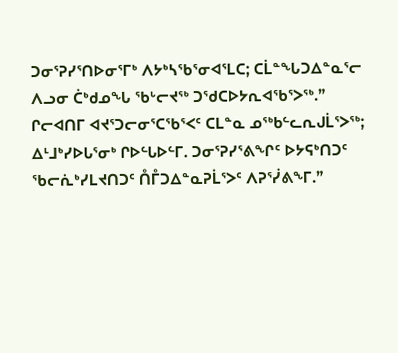ᑐᓂᕐᕈᓯᕐᑎᐅᓂᕐᒥᒃ ᐱᔭᒃᓴᖃᕐᓂᐊᕐᒪᑕ; ᑕᒫᓐᖓᑐᐃᓐᓇᕐᓕ ᐱᓗᓂ ᑖᒃᑯᓄᖓ ᖃᒡᓕᔪᖅ ᑐᖁᑕᐅᔭᕆᐊᖃᕐᐳᖅ.”
ᒋᓕᐊᑎᒥ ᐊᔪᕐᑐᓕᓂᕐᑕᖃᕐᐸᑦ ᑕᒪᓐᓇ ᓄᖅᑲᓪᓚᕆᒍᒫᕐᐳᖅ; ᐃᒻᒧᒃᓯᐅᒐᕐᓂᒃ ᒋᐅᓪᒐᐅᓪᒥ. ᑐᓂᕐᕈᓯᕐᕕᖏᑦ ᐅᔭᕋᒃᑎᑐᑦ ᖃᓕᕇᒃᓯᒪᔪᑎᑐᑦ ᑍᒤᑐᐃᓐᓇᕈᒫᕐᐳᑦ ᐱᕈᕐᓰᕕᖕᒥ.”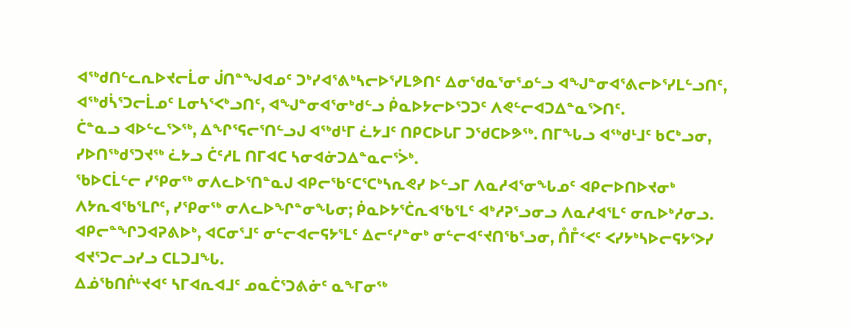ᐊᖅᑯᑎᓪᓚᕆᐅᔪᓕᒫᓂ ᒎᑎᓐᖑᐊᓄᑦ ᑐᒃᓯᐊᕐᕕᒃᓴᓕᐅᕐᓯᒪᕗᑎᑦ ᐃᓂᖁᓇᕐᓂᕐᓄᓪᓗ ᐊᖑᓐᓂᐊᕐᕕᓕᐅᕐᓯᒪᓪᓗᑎᑦ, ᐊᖅᑯᓵᕐᑐᓕᒫᓄᑦ ᒪᓂᓴᕐᐸᒃᓗᑎᑦ, ᐊᖑᓐᓂᐊᕐᓂᒃᑯᓪᓗ ᑮᓇᐅᔭᓕᐅᕐᑐᑐᑦ ᐱᕙᓪᓕᐊᑐᐃᓐᓇᕐᐳᑎᑦ.
ᑖᓐᓇᓗ ᐊᐅᓪᓚᕐᐳᖅ, ᐃᖏᕐᕋᓕᕐᑎᓪᓗᒍ ᐊᖅᑯᒻᒥ ᓛᔭᒧᑦ ᑎᑭᑕᐅᒐᒥ ᑐᖁᑕᐅᕗᖅ. ᑎᒥᖓᓗ ᐊᖅᑯᒻᒧᑦ ᑲᑕᒃᓗᓂ, ᓯᐅᑎᖅᑯᕐᑐᔪᖅ ᓛᔭᓗ ᑖᑦᓱᒪ ᑎᒥᐊᑕ ᓴᓂᐊᓃᑐᐃᓐᓇᓕᕐᐴᒃ.
ᖃᐅᑕᒫᓪᓕ ᓯᕿᓂᖅ ᓂᐱᓚᐅᕐᑎᓐᓇᒍ ᐊᑭᓕᖃᑦᑕᕐᑕᒃᓴᕆᕙᓯ ᐅᓪᓗᒥ ᐱᓇᓱᐊᕐᓂᖓᓄᑦ ᐊᑭᓕᐅᑎᐅᔪᓂᒃ ᐱᔭᕆᐊᖃᕐᒪᒋᑦ, ᓯᕿᓂᖅ ᓂᐱᓚᐅᖏᓐᓂᖓᓂ; ᑮᓇᐅᔭᕐᑖᕆᐊᖃᕐᒪᑦ ᐊᒃᓱᕈᕐᓗᓂᓗ ᐱᓇᓱᐊᕐᒪᑦ ᓂᕆᐅᒃᓱᓂᓗ. ᐊᑭᓕᓐᖏᑐᐊᕈᕕᐅᒃ, ᐊᑕᓂᕐᒧᑦ ᓂᓪᓕᐊᓕᕋᔭᕐᒪᑦ ᐃᓕᑦᓯᓐᓂᒃ ᓂᓪᓕᐊᑦᔪᑎᖃᕐᓗᓂ, ᑍᒤᑉᐸᑦ ᐸᓯᔭᒃᓴᐅᓕᕋᔭᕐᐳᓯ ᐊᔪᕐᑐᓕᓗᓯᓗ ᑕᒪᑐᒧᖓ.
ᐃᓅᖃᑎᒌᒡᔪᐊᑦ ᓴᒥᐊᕆᐊᒧᑦ ᓄᓇᑖᕐᑐᕕᓃᑦ ᓇᖕᒥᓂᖅ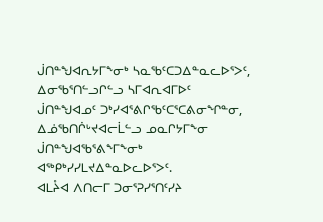ᒎᑎᓐᖑᐊᕆᔭᒥᖕᓂᒃ ᓴᓇᖃᑦᑕᑐᐃᓐᓇᓚᐅᕐᐳᑦ, ᐃᓂᖃᕐᑎᓪᓗᒋᓪᓗ ᓴᒥᐊᕆᐊᒥᐅᑦ ᒎᑎᓐᖑᐊᓄᑦ ᑐᒃᓯᐊᕐᕕᒋᖃᑦᑕᕐᑕᕕᓂᖏᓐᓂ, ᐃᓅᖃᑎᒌᒡᔪᐊᓕᒫᓪᓗ ᓄᓇᒋᔭᒥᖕᓂ ᒎᑎᓐᖑᐊᖃᕐᕕᖕᒥᖕᓂᒃ ᐊᖅᑭᒃᓯᓯᒪᔪᐃᓐᓇᐅᓚᐅᕐᐳᑦ.
ᐊᒪᔧᐊ ᐱᑎᓕᒥ ᑐᓂᕐᕈᓯᕐᑎᑦᓯᔨ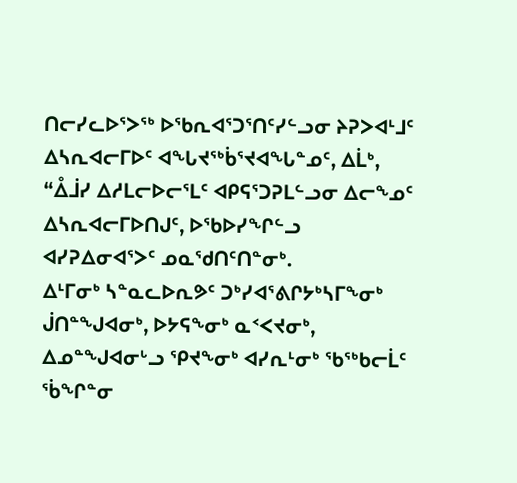ᑎᓕᓯᓚᐅᕐᐳᖅ ᐅᖃᕆᐊᕐᑐᕐᑎᑦᓯᓪᓗᓂ ᔨᕈᐳᐊᒻᒧᑦ ᐃᓴᕆᐊᓕᒥᐅᑦ ᐊᖓᔪᖅᑳᕐᔪᐊᖓᓐᓄᑦ, ᐃᒫᒃ, “ᐂᒨᓯ ᐃᓱᒪᓕᐅᓕᕐᒪᑦ ᐊᑭᕋᕐᑐᕈᒪᓪᓗᓂ ᐃᓕᖕᓄᑦ ᐃᓴᕆᐊᓕᒥᐅᑎᒍᑦ, ᐅᖃᐅᓯᖏᓪᓗ ᐊᓯᕈᐃᓂᐊᕐᐳᑦ ᓄᓇᖁᑎᑦᑎᓐᓂᒃ.
ᐃᒻᒥᓂᒃ ᓴᓐᓇᓚᐅᕆᕗᑦ ᑐᒃᓯᐊᕐᕕᒋᔭᒃᓴᒥᖕᓂᒃ ᒎᑎᓐᖑᐊᓂᒃ, ᐅᔭᕋᖕᓂᒃ ᓇᑉᐸᔪᓂᒃ, ᐃᓄᓐᖑᐊᓂᒡᓗ ᕿᔪᖕᓂᒃ ᐊᓯᕆᒻᓂᒃ ᖃᖅᑲᓕᒫᑦ ᖄᖏᓐᓂ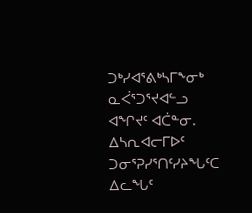ᑐᒃᓯᐊᕐᕕᒃᓴᒥᖕᓂᒃ ᓇᐹᕐᑐᕐᔪᐊᓪᓗ ᐊᖏᔪᑦ ᐊᑖᓐᓂ.
ᐃᓴᕆᐊᓕᒥᐅᑦ ᑐᓂᕐᕈᓯᕐᑎᑦᓯᔨᖓᑦᑕ ᐃᓚᖓᑦ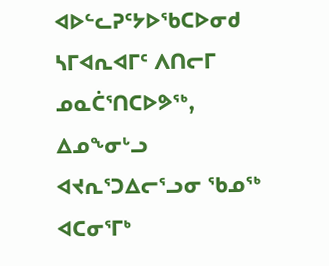ᐊᐅᓪᓚᕈᑦᔭᐅᖃᑕᐅᓂᑯ ᓴᒥᐊᕆᐊᒥᑦ ᐱᑎᓕᒥ ᓄᓇᑖᕐᑎᑕᐅᕗᖅ, ᐃᓄᖕᓂᒡᓗ ᐊᔪᕆᕐᑐᐃᓕᕐᓗᓂ ᖃᓄᖅ ᐊᑕᓂᕐᒥᒃ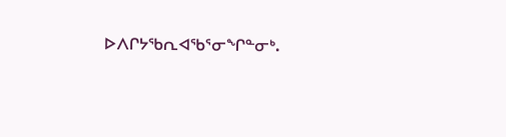ᐅᐱᒋᔭᖃᕆᐊᖃᕐᓂᖏᓐᓂᒃ.